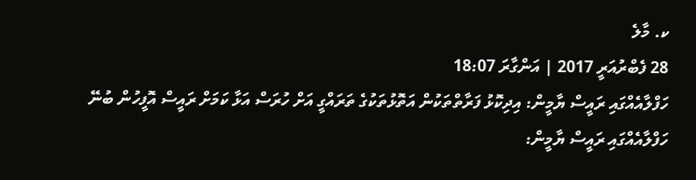ކ. މާލެ
28 ފެބްރުއަރީ 2017 | އަންގާރަ 18:07
ހަފްލާއެއްގައި ރައީސް ޔާމީން: އިދިކޮޅު ފަރާތްތަކުން އަތޮޅުތަކުގެ ތަރައްގީ އަށް ހުރަސް އަޅާ ކަމަށް ރައީސް އޮފީހުން ބުނޭ
ހަފްލާއެއްގައި ރައީސް ޔާމީން: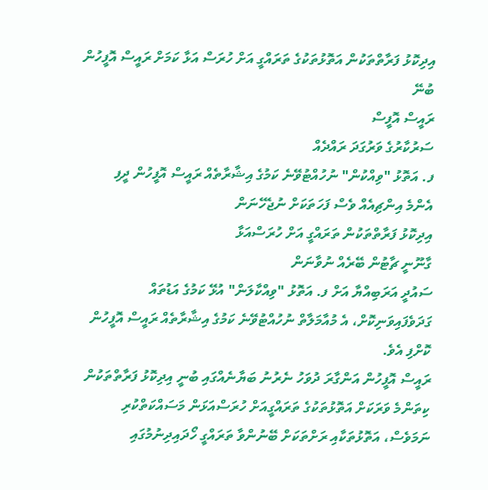އިދިކޮޅު ފަރާތްތަކުން އަތޮޅުތަކުގެ ތަރައްގީ އަށް ހުރަސް އަޅާ ކަމަށް ރައީސް އޮފީހުން ބުނޭ
ރައީސް އޮފީސް
ސަރުކާރުގެ ވަރުގަދަ ރައްދެއް
ފ. އަތޮޅު "ވިއްކުން" ނުހުއްޓުވޭނެ ކަމުގެ އިޝާރާތެއް ރައީސް އޮފީހުން ދީފި
އެންމެ އިންޗިއެއް ވެސް ފަހަތަކަށް ނުޖެހޭނަން
އިދިކޮޅު ފަރާތްތަކުން ތަރައްގީ އަށް ހުރަސްއަޅާ
ގާނޫނީ ޗާޓުން ބޭރެއް ނުވާނަން
ސައުދީ އަރަބިއްޔާ އަށް ފ. އަތޮޅު "ވިއްކާލަން" އުޅޭ ކަމުގެ އަޑުތައް ގަދަވެފައިވަނިކޮށް، އެ މުއާމަލާތް ނުހުއްޓުވޭނެ ކަމުގެ އިޝާރާތެއް ރައީސް އޮފީހުން ކޮށްފި އެވެ.
ރައީސް އޮފީހުން އަންގާރަ ދުވަހު ނެރުނު ބަޔާނެއްގައި ބުނީ އިދިކޮޅު ފަރާތްތަކުން ކިތަންމެ ވަރަކަށް އަތޮޅުތަކުގެ ތަރައްގީއަށް ހުރަސްއަޅަން މަސައްކަތްކުރި ނަމަވެސް، އަތޮޅުތަކާއި ރަށްތަކަށް ބޭނުންވާ ތަރައްގީ ހޯދައިދިނުމުގައި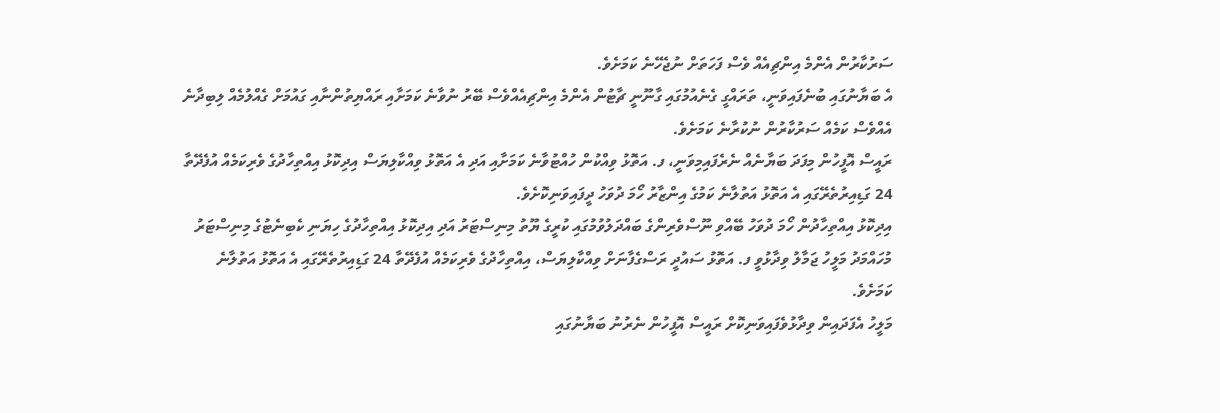ސަރުކާރުން އެންމެ އިންޗިއެއް ވެސް ފަހަތަށް ނުޖެހޭނެ ކަމަށެވެ.
އެ ބަޔާނުގައި ބުނެފައިވަނީ، ތަރައްގީ ގެނެއުމުގައި ގާނޫނީ ޗާޓުން އެންމެ އިންޗިއެއްވެސް ބޭރު ނުވާނެ ކަމަށާއި ރައްޔިތުންނާއި ގައުމަށް ގެއްލުމެއް ލިބިދާނެ އެއްވެސް ކަމެއް ސަރުކާރުން ނުކުރާނެ ކަމަށެވެ.
ރައީސް އޮފީހުން މިފަދަ ބަޔާނެއް ނެރެފައިމިވަނީ، ފ. އަތޮޅު ވިއްކުން ހުއްޓުވާނެ ކަމަށާއި އަދި އެ އަތޮޅު ވިއްކާލިޔަސް އިދިކޮޅު އިއްތިހާދުގެ ވެރިކަމެއް އުފެދޭތާ 24 ގަޑިއިރުތެރޭގައި އެ އަތޮޅު އަތުލާނެ ކަމުގެ އިންޒާރު ހޯމަ ދުވަހު ދީފައިވަނިކޮށެވެ.
އިދިކޮޅު އިއްތިހާދުން ހޯމަ ދުވަހު ބޭއްވި ނޫސްވެރިންގެ ބައްދަލުވުމުގައި ކުރީގެ ޔޫތު މިނިސްޓަރު އަދި އިދިކޮޅު އިއްތިހާދުގެ ހިޔަނި ކެބިނެޓުގެ މިނިސްޓަރު މުހައްމަދު މަލީހު ޖަމާލު ވިދާޅުވީ ފ. އަތޮޅު ސައުދީ ރަސްގެފާނަށް ވިއްކާލިޔަސް، އިއްތިހާދުގެ ވެރިކަމެއް އުފެދޭތާ 24 ގަޑިއިރުތެރޭގައި އެ އަތޮޅު އަތުލާނެ ކަމަށެވެ.
މަލީހު އެފަދައިން ވިދާޅުވެފައިވަނިކޮށް ރައީސް އޮފީހުން ނެރުނު ބަޔާނުގައި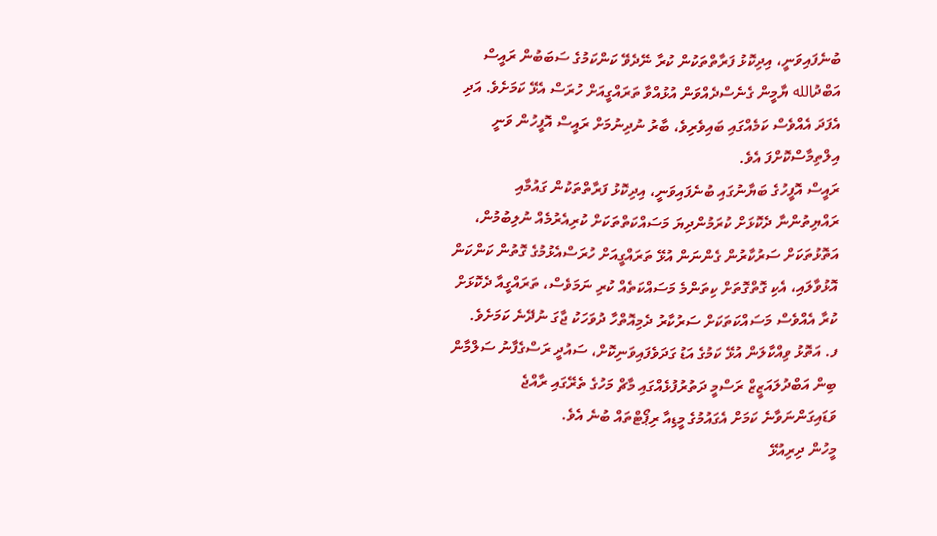ބުނެފައިވަނީ، އިދިކޮޅު ފަރާތްތަކުން ކުރާ ނޭދެވޭ ކަންކަމުގެ ސަބަބުން ރައީސް އަބްދުالله ޔާމީން ގެނެސްދެއްވަން އުޅުއްވާ ތަރައްގީއަށް ހުރަސް އެޅޭ ކަމަށެވެ. އަދި އެފަދަ އެއްވެސް ކަމެއްގައި ބައިވެރިވެ، ބާރު ނުދިނުމަށް ރައީސް އޮފީހުން ވަނީ އިލްތިމާސްކޮށްފަ އެވެ.
ރައީސް އޮފީހުގެ ބަޔާނުގައި ބުނެފައިވަނީ، އިދިކޮޅު ފަރާތްތަކުން ގައުމާއި ރައްޔިތުންނާ ދެކޮޅަށް ކުރަމުންދިޔަ މަސައްކަތްތަކަށް ކުރިއެރުމެއް ނުލިބުމުން، އަތޮޅުތަކަށް ސަރުކާރުން ގެންނަން އުޅޭ ތަރައްގީއަށް ހުރަސްއެޅުމުގެ ގޮތުން ކަންކަން އޮޅުވާލައި، އެކި ގޮތްގޮތަށް ކިތަންމެ މަސައްކަތެއް ކުރި ނަމަވެސް، ތަރައްގީއާ ދެކޮޅަށް ކުރާ އެއްވެސް މަސައްކަތަކަށް ސަރުކާރު ދެމިއޮތްހާ ދުވަހަކު ޖާގަ ނުދޭނެ ކަމަށެވެ.
ފ. އަތޮޅު ވިއްކާލަން އުޅޭ ކަމުގެ އަޑު ގަދަވެފައިވަނިކޮށް، ސައުދީ ރަސްގެފާނު ސަލްމާން ބިން އަބްދުލައަޒީޒް ރަސްމީ ދަތުރުފުޅެއްގައި މާޗް މަހުގެ ތެރޭގައި ރާއްޖެ ވަޑައިގަންނަވާނެ ކަމަށް އެގައުމުގެ މީޑިއާ ރިޕޯޓްތައް ބުނެ އެވެ.
މީހުން ދިރިއުޅޭ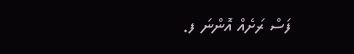ފަސް ރަށެއް އޮންނަ ފ.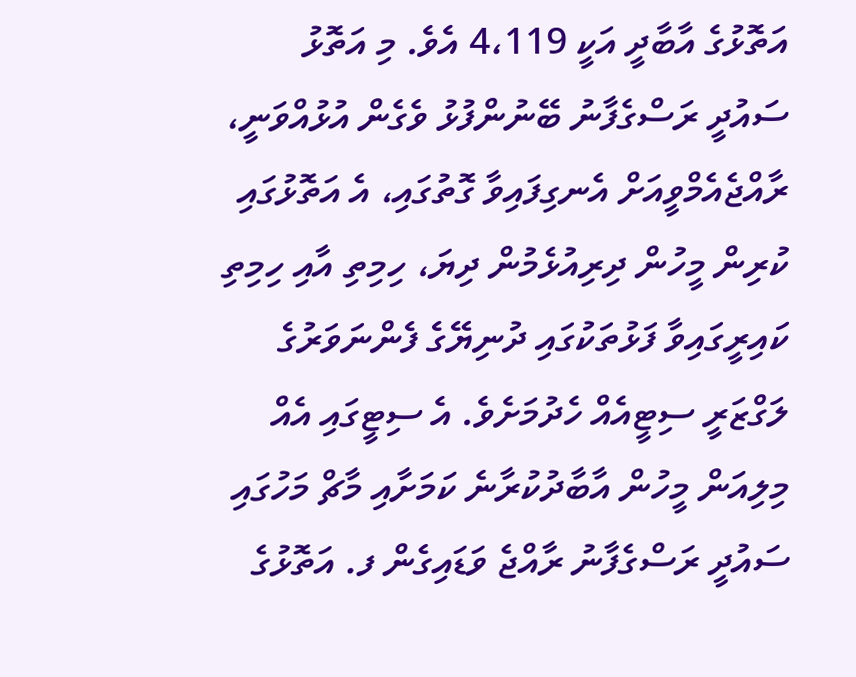އަތޮޅުގެ އާބާދީ އަކީ 4،119 އެވެ. މި އަތޮޅު ސައުދީ ރަސްގެފާނު ބޭނުންފުޅު ވެގެން އުޅުއްވަނީ، ރާއްޖެއެމްވީއަށް އެނގިފައިވާ ގޮތުގައި، އެ އަތޮޅުގައި ކުރިން މީހުން ދިރިއުޅެމުން ދިޔަ، ހިމިތި އާއި ހިމިތި ކައިރީގައިވާ ފަޅުތަކުގައި ދުނިޔޭގެ ފެންނަވަރުގެ ލަގްޒަރީ ސިޓީއެއް ހެދުމަށެވެ. އެ ސިޓީގައި އެއް މިލިއަން މީހުން އާބާދުކުރާނެ ކަމަށާއި މާޗް މަހުގައި ސައުދީ ރަސްގެފާނު ރާއްޖެ ވަޑައިގެން ފ. އަތޮޅުގެ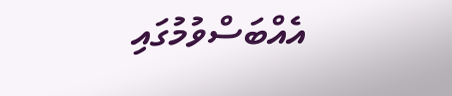އެއްބަސްވުމުގައި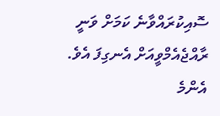ސޮއިކުރައްވާނެ ކަމަށް ވަނީ ރާއްޖެއެމްވީއަށް އެނގިފަ އެވެ.
އެންމެ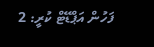ފަހުން އަޕްޑޭޓް ކުރީ: 2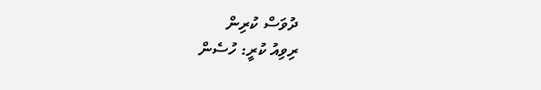ދުވަސް ކުރިން
ރިވިއު ކުރީ: ހުސެން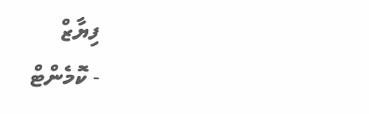ފިޔާޒް
- ކޮމެންޓް